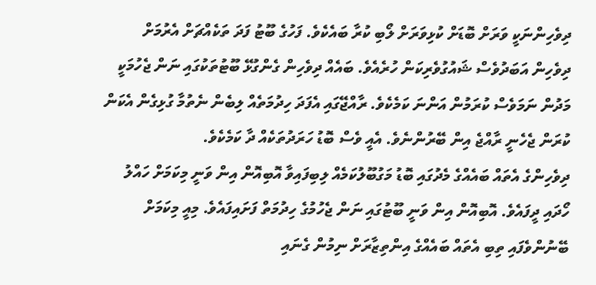ދިވެހިންނަކީ ވަރަށް ބޮޑަށް ކުޅިވަރަށް ލޯބި ކުރާ ބައެކެވެ. ފަހުގެ ބޫޓު ފަދަ ތަކެއްޗަށް އެރުމަށް ދިވެހިން އަބަދުވެސް ޝައުގުވެރިކަން ހުރެއެވެ. ބައެއް ދިވެހިން ގެންގުޅޭ ބޫޓުތަކުގައި ނަން ޖެހުމަކީ މަދުން ނަމަވެސް ކުރަމުން އަންނަ ކަމެކެވެ. ރާއްޖޭގައި އެފަދަ ހިދުމަތެއް ލިބެން ނެތުމާ ގުޅިގެން އެކަން ކުރަން ޖެހެނީ ރާއްޖެ އިން ބޭރުންނެވެ. އެއީ ވެސް ބޮޑު ހަރަދުތަކެއް ދާ ކަމެކެވެ.
ދިވެހިންގެ އެތައް ބައެއްގެ މެދުގައި ބޮޑު މަގުބޫލުކަމެއް ލިބިފައިވާ އޮބިއޮން އިން ވަނީ މިކަމަށް ހައްލު ހޯދައި ދީފައެވެ. އޮބިއޮން އިން ވަނީ ބޫޓުގައި ނަން ޖެހުމުގެ ހިދުމަތް ފަށައިފައެވެ. މިއީ މިކަމަށް ބޭނުންވެފައި ތިބި އެތައް ބައެއްގެ އިންތިޒާރަށް ނިމުން ގެނައި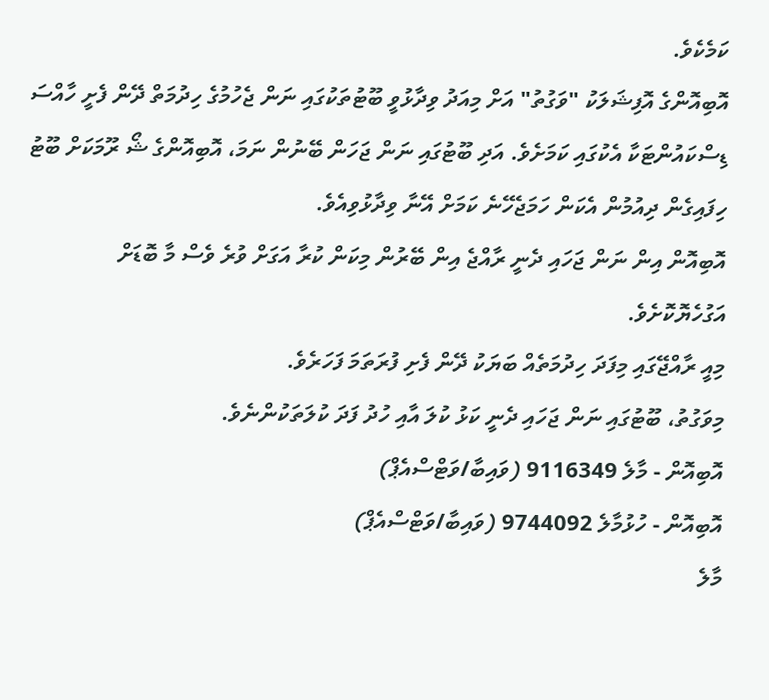ކަމެކެވެ.
އޮބިއޮންގެ އޮފިޝަލަކު "ވަގުތު" އަށް މިއަދު ވިދާޅުވީ ބޫޓުތަކުގައި ނަން ޖެހުމުގެ ހިދުމަތް ދޭން ފެށީ ހާއްސަ ޑިސްކައުންޓަކާ އެކުގައި ކަމަށެވެ. އަދި ބޫޓުގައި ނަން ޖަހަން ބޭނުން ނަމަ، އޮބިއޮންގެ ޝޯ ރޫމަކަށް ބޫޓު ހިފައިގެން ދިއުމުން އެކަން ހަމަޖެހޭނެ ކަމަށް އޭނާ ވިދާޅުވިއެވެ.
އޮބިއޮން އިން ނަން ޖަހައި ދެނީ ރާއްޖެ އިން ބޭރުން މިކަން ކުރާ އަގަށް ވުރެ ވެސް މާ ބޮޑަށް އަގުހެޔޮކޮށެވެ.
މިއީ ރާއްޖޭގައި މިފަދަ ހިދުމަތެއް ބަޔަކު ދޭން ފެށި ފުރަތަމަ ފަހަރެވެ.
މިވަގުތު، ބޫޓުގައި ނަން ޖަހައި ދެނީ ކަޅު ކުލަ އާއި ހުދު ފަދަ ކުލަތަކުންނެވެ.
އޮބިއޮން - މާލެ 9116349 (ވައިބާ/ވަޓްސްއެޕް)
އޮބިއޮން - ހުޅުމާލެ 9744092 (ވައިބާ/ވަޓްސްއެޕް)
މާލެ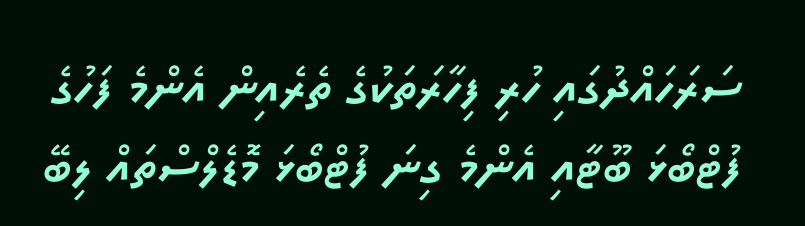ސަރަހައްދުގައި ހުރި ފިހާރަތަކުގެ ތެރެއިން އެންމެ ފަހުގެ ފުޓްބޯޅަ ބޫޓާއި އެންމެ ގިނަ ފުޓްބޯޅަ މޮޑެލްސްތައް ލިބޭ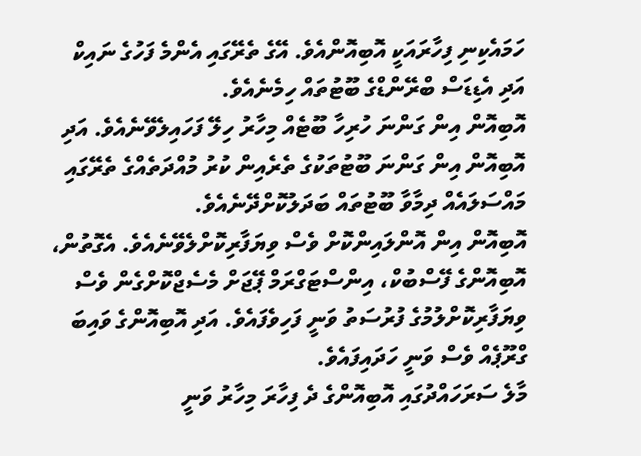ހަމައެކިނި ފިހާރައަކީ އޮބިއޮންއެވެ. އޭގެ ތެރޭގައި އެންމެ ފަހުގެ ނައިކް އަދި އެޑިޑަސް ބްރޭންޑްގެ ބޫޓުތައް ހިމެނެއެވެ.
އޮބިއޮން އިން ގަންނަ ހުރިހާ ބޫޓެއް މިހާރު ހިލޭ ފަހައިލެވޭނެއެވެ. އަދި އޮބިއޮން އިން ގަންނަ ބޫޓުތަކުގެ ތެރެއިން ކުރު މުއްދަތެއްގެ ތެރޭގައި މައްސަލައެއް ދިމާވާ ބޫޓުތައް ބަދަލުކޮށްދޭނެއެވެ.
އޮބިއޮން އިން އޮންލައިންކޮށް ވެސް ވިޔަފާރިކޮށްލެވޭނެއެވެ. އެގޮތުން، އޮބިއޮންގެ ފޭސްބުކް، އިންސްޓަގްރަމް ޕޭޖަށް މެސެޖްކޮށްގެން ވެސް ވިޔަފާރިކޮށްލުމުގެ ފުރުސަތު ވަނީ ފަހިވެފައެވެ. އަދި އޮބިއޮންގެ ވައިބަ ގްރޫޕެއް ވެސް ވަނީ ހަދައިފައެވެ.
މާލެ ސަރަހައްދުގައި އޮބިއޮންގެ ދެ ފިހާރަ މިހާރު ވަނީ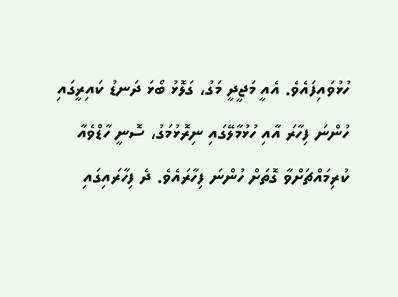ހުޅުވައިފައެވެ. އެއީ މަޖީދީ މަގު، ގަލޮޅު ބޯޅަ ދަނޑު ކައިރީގައި ހުންނަ ފިހާރަ އާއި ހުޅުމާލޭގައި ނިރޮޅުމަގު، ސޮނީ ހާޑްވެއާ ކުރިމައްޗަށްވާ ގޮތަށް ހުންނަ ފިހާރައެވެ. ދެ ފިހާރައިގައި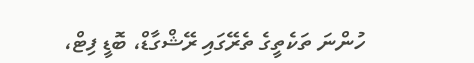ހުންނަ ތަކެތީގެ ތެރޭގައި ރޭޝްގާޑް، ބޮޑީ ފިޓް،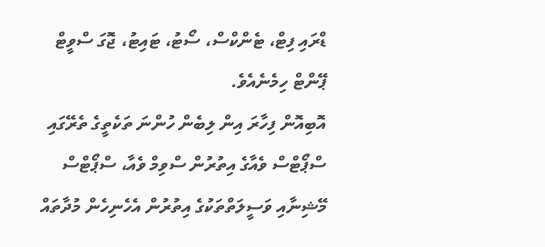ޑްރައި ފިޓް، ޓެންކްސް، ސޯޓު، ޓައިޓު، ޖޮގަ ސްވީޓް ޕޭންޓް ހިމެނެއެވެ.
އޮބިއޮން ފިހާރަ އިން ލިބެން ހުންނަ ތަކެތީގެ ތެރޭގައި ސްޕޯޓްސް ވެއާގެ އިތުރުން ސްވިމް ވެއާ، ސްޕޯޓްސް މޭޝިނާއި ވަސީލަތްތަކުގެ އިތުރުން އެހެނިހެން މުދާތައް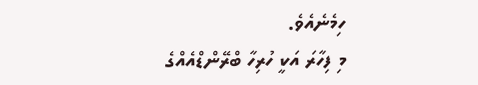ހިމެނެއެވެ.
މި ފިހާރަ އަކީ ހުރިހާ ބްރޭންޑްއެއްގެ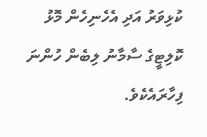ކުޅިވަރު އަދި އެހެނިހެން މޮޅު ކޮލިޓީގެ ސާމާނު ލިބެން ހުންނަ ފިހާރައެކެވެ.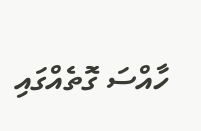ހާއްސަ ގޮތެއްގައި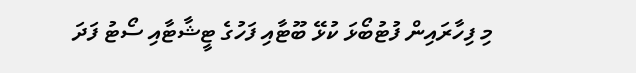މި ފިހާރައިން ފުޓުބޯޅަ ކުޅޭ ބޫޓާއި ފަހުގެ ޓީޝާޓާއި ސޯޓު ފަދަ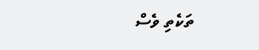ތަކެތި ވެސް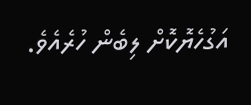އަގުހެޔޮކޮށް ލިބެން ހުރެއެވެ.